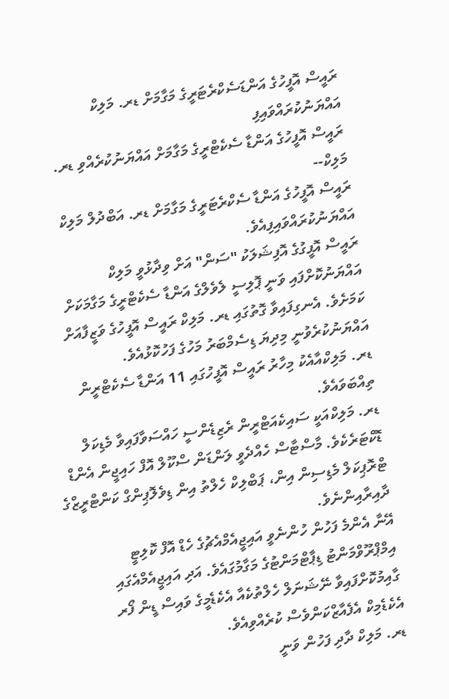ރައީސް އޮފީހުގެ އަންޑަސެކްރެޓަރީގެ މަގާމަށް ޑރ. މަލިކް އައްޔަނުކުރައްވައިފި
ރައީސް އޮފީހުގެ އަންޑާ ސެކެޓްރީގެ މަގާމަށް އައްޔަނުކުރެއްވި ޑރ. މަލިކް--
ރައީސް އޮފީހުގެ އަންޑާ ސެކްރެޓަރީގެ މަގާމަށް ޑރ. އަބްދުލް މަލިކް އައްޔަނުކުރައްވައިފިއެވެ.
ރައީސް އޮފީގުގެ އޮފިޝަލަކު "ސަން" އަށް ވިދާޅުވީ މަލިކް އައްޔަނުކޮށްފައި ވަނީ ޕޮލިސީ ލެވެލްގެ އަންޑާ ސެކެޓްރީގެ މަގާމަކަށް ކަމަށެވެ. އެނގިފައިވާ ގޮތުގައި ޑރ. މަލިކް ރައީސް އޮފީހުގެ ވަޒީފާއަށް އައްޔަނުކުރެވުނީ މިދިޔަ ޑިސެމްބަރު މަހުގެ ފަހުކޮޅުއެވެ.
ޑރ. މަލިކްއާއެކު މިހާރު ރައީސް އޮފީހުގައި 11 އަންޑާ ސެކެޓްރީން ތިއްބަވައެވެ.
ޑރ. މަލިކްއަކީ ސައިކެއަޓްރީން ރެޒިޑެންސީ ހައްސަވާފައިވާ މެޑިކަލް ޑޮކްޓަރެކެވެ. މާސްޓާސް ހެއްދެވީ ލަންޑަން ސްކޫލް އޮފް ހައިޖީން އެންޑް ޓްރޮޕިކަލް މެޑިސިން އިން، ޕަބްލިކް ހެލްތު އިން ޑިވެލޮޕިންގް ކަންޓްރީޒްގެ ދާއިރާއިންނެވެ.
އޭނާ އެންމެ ފަހުން ހުންނެވީ އައިޖީއެމްއެޗުގެ ހެޑް އޮފް ކޮލިޓީ އިމްޕްރޫވްމަންޓު ޑިޕާޓްމަންޓުގެ މަގާމުގައެވެ. އަދި އައިޖީއެމްއެގައި ގާއިމުކޮށްފައިވާ ނޭޝަނަލް ހެލްތުކެއާ އެކެޑެމީގެ ވައިސް ޑީން ފޯރ އެކެޑެމިކް އެފެއާޒްކަންވެސް ކުރެއްވިއެވެ.
ޑރ. މަލިކް ދާދި ފަހުން ވަނީ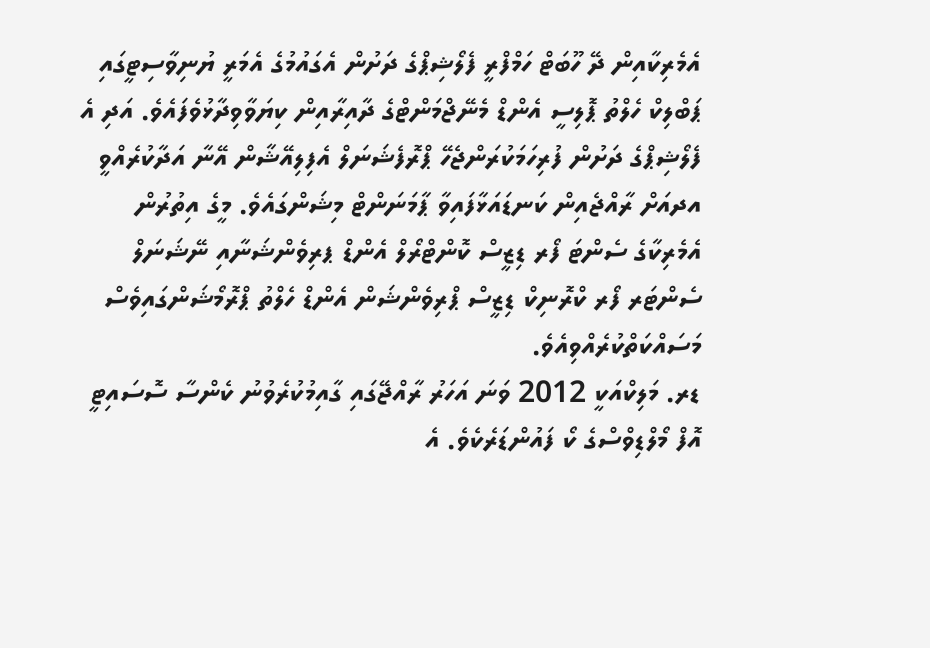އެމެރިކާއިން ދޭ ހޫބަޓް ހަމްފްރީ ފެލޯޝިޕްގެ ދަށުން އެގައުމުގެ އެމަރީ ޔުނިވާސިޓީގައި ޕަބްލިކް ހެލްތު ޕޮލިސީ އެންޑް މެނޭޖްމަންޓްގެ ދާއިރާއިން ކިޔަވާވިދާޅުވެފައެވެ. އަދި އެ ފެލޯޝިޕްގެ ދަށުން ފުރިހަމަކުރަންޖެހޭ ޕްރޮފެޝަނަލް އެފިލިއޭޝާން އޭނާ އަދާކުރެއްވީ އދއަށް ރާއްޖެއިން ކަނޑައަޅާފައިވާ ޕާމަނަންޓް މިޝަންގައެވެ. މީގެ އިތުރުން އެމެރިކާގެ ސެންޓަ ފޯރ ޑިޒީސް ކޮންޓްރޯލް އެންޑް ޕރިވެންޝަނާއި ނޭޝަނަލް ސެންޓަރ ފޯރ ކްރޮނިކް ޑިޒީސް ޕްރިވެންޝަން އެންޑް ހެލްތު ޕްރޮމޯޝަންގައިވެސް މަސައްކަތްކުރެއްވިއެވެ.
ޑރ. މަލިކްއަކީ 2012 ވަނަ އަހަރު ރާއްޖޭގައި ގާއިމުކުރެވުނު ކެންސާ ސޮސައިޓީ އޮފް މޯލްޑިވްސްގެ ކޯ ފައުންޑަރެކެވެ. އެ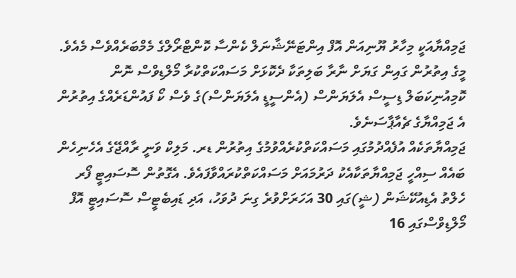ޖަމިއްޔާއަކީ މިހާރު ޔޫނިއަން އޮފް އިންޓަނޭޝާނަލް ކެންސާ ކޮންޓްރޯލްގެ މެމްބަރެއްވެސް މެއެވެ. މީގެ އިތުރުން ގައިން ގަޔަށް ނާރާ ބަލިތަކާ ދެކޮޅަށް މަސައްކަތްކުރާ މޯލްޑިވްސް ނޮން ކޮމިއުނިކަބަލް ޑިސީސް އެލަޔަންސް (އެންސީޑީ އެލަޔަންސް)ގެ ވެސް ކޯ ފައުންޑަރެއްގެ އިތުރުން އެ ޖަމިއްޔާގެ ޗެއާޕާސަނެވެ.
ޖަމިއްޔާތަކެއް އުފެއްދުމުގައި މަސައްކަތްކުރެއްވުމުގެ އިތުރުން ޑރ. މަލިކް ވަނީ ރާއްޖޭގެ އެހެނިހެން ބައެއް ސިއްހީ ޖަމިއްޔާތަކާއެކު ދަރުމައަށް މަސައްކަތްކުރައްވާފައެވެ. އެގޮތުން ސޮސައިޓީ ފޯރ ހެލްތު އެޑިއުކޭޝަން (ޝީ)ގައި 30 އަހަރަށްވުރެ ގިނަ ދުވަހު، އަދި ޑައިބެޓީސް ސޮސައިޓީ އޮފް މޯލްޑިވްސްގައި 16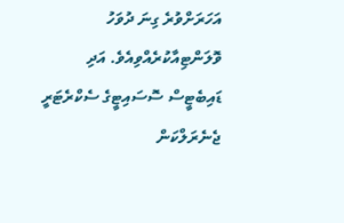އަހަރަށްވުރެ ގިނަ ދުވަހު ވޮލަންޓިއާކުރެއްވިއެވެ. އަދި ޑައިބެޓީސް ސޮސައިޓީގެ ސެކްރެޓަރީ ޖެނެރަލްކަން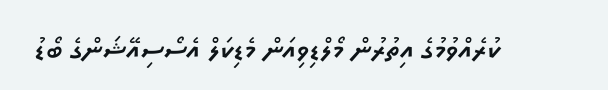ކުރެއްވުމުގެ އިތުރުން މޯލްޑިވިއަން މެޑިކަލް އެސޯސިއޭޝަންގެ ބޯޑު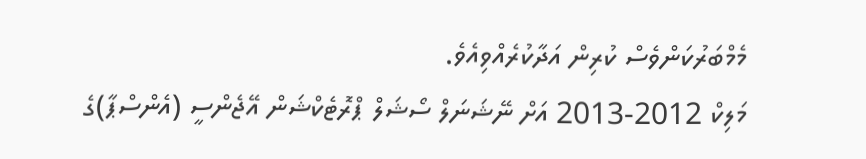މެމްބަރުކަންވެސް ކުރިން އަދާކުރެއްވިއެވެ.
މަލިކް 2012-2013 އަށް ނޭޝަނަލް ސޯޝަލް ޕްރޮޓެކްޝަން އޭޖެންސީ (އެންސްޕާ)ގެ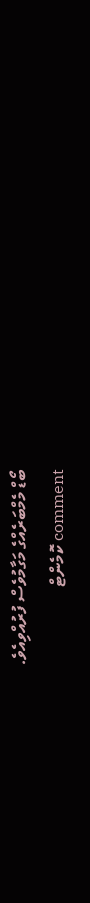ބޯޑް މެމްބަރެއްގެ މަގާމުވެސް ފުރުއްވިއެވެ.
comment ކޮމެންޓް